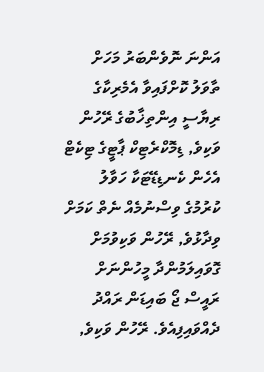އަންނަ ނޮވެންބަރު މަހަށް ތާވަލު ކޮށްފައިވާ އެމެރިކާގެ ރިޔާސީ އިންތިޚާބުގެ ރޭހުން ވަކިވެ, ޑިމޮކްރެޓިކް ޕާޓީގެ ޓިކެޓް އެހެން ކެނޑިޑޭޓަކާ ހަވާލު ކުރުމުގެ ވިސްނުމެއް ނެތް ކަމަށް ވިދާޅުވެ, ރޭހުން ވަކިވުމަށް ގޮވައިލަމުންދާ މީހުންނަށް ރައީސް ޖޯ ބައިޑަން ރައްދު ދެއްވައިފިއެވެ. ރޭހުން ވަކިވެ,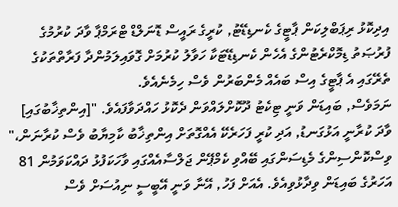އިދިކޮޅު ރިޕަބްލިކަން ޕާޓީގެ ކެނޑިޑޭޓު, ކުރީގެ ރައީސް ޑޮނަލްޑް ޓްރަމްޕާ ވާދަ ކުރުމުގެ ފުރުޞަތު ޑިމޮކްރެޓުންގެ އެހެން ކެނޑިޑޭޓަކާ ހަވާލު ކުރުމަށް ގޮވައިލަމުންދާ ފަރާތްތަކުގެ ތެރޭގައި އެ ޕާޓީގެ އިސް ބައެއް މެންބަރުން ވެސް ހިމެނެއެވެ.
ނަމަވެސް, ބައިޑަން ވަނީ ޓިކެޓު ދޫކޮށްލައްވަން ދެކޮޅު ހައްދަވާފައެވެ. "[އިންތިޚާބުގައި] ވާދަ ކުރާނީ އަޅުގަނޑު, އަދި ކުރީ ފަހަރެކޭ އެއްގޮތަށް އިންތިޚާބު ކާމިޔާބު ވެސް ކުރާނަން،" ވިސްކޮންސިންގެ މެޑިސަންގައި ބޭއްވި ކެމްޕޭން ޖަލްސާއެއްގައި ވާހަކަފުޅު ދައްކަވަމުން 81 އަހަރުގެ ބައިޑަން ވިދާޅުވިއެވެ. އެއަށް ފަހު, އޭނާ ވަނީ އޭބީސީ ނިއުސަށް ވެސް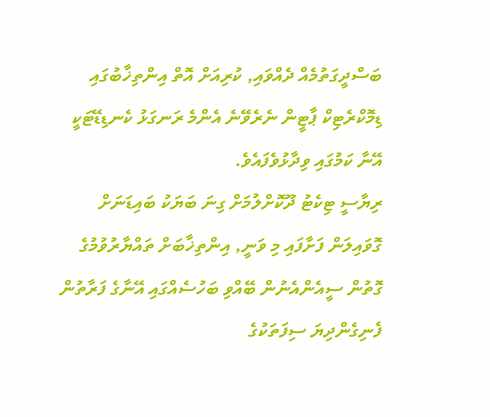ބަސްދީގަތުމެއް ދެއްވައި, ކުރިއަށް އޮތް އިންތިޚާބުގައި ޑިމޮކްރެޓިކް ޕާޓީން ނެރެވޭނެ އެންމެ ރަނގަޅު ކެނޑިޑޭޓަކީ އޭނާ ކަމުގައި ވިދާޅުވެފައެވެ.
ރިޔާސީ ޓިކެޓު ދޫކޮށްލުމަށް ގިނަ ބަޔަކު ބައިޑަނަށް ގޮވައިލަން ފަށާފައި މި ވަނީ, އިންތިޚާބަށް ތައްޔާރުވުމުގެ ގޮތުން ސީއެންއެނުން ބޭއްވި ބަހުސެއްގައި އޭނާގެ ފަރާތުން ފެނިގެންދިޔަ ސިފަތަކުގެ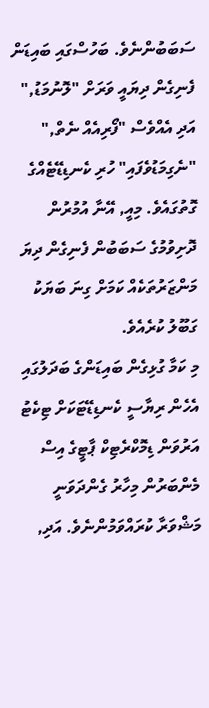ސަބަބުންނެވެ. ބަހުސްގައި ބައިޑަން ފެނިގެން ދިޔައީ ވަރަށް "ލޮނުމަޑު," އަދި އެއްވެސް "ފޯރިއެއް ނެތް," "ނެގިމަޑުވެފައި" ހުރި ކެނޑިޑޭޓެއްގެ ގޮތުގައެވެ. މިއީ, އޭނާ އުމުރުން ދޮށިވުމުގެ ސަބަބުން ފެނިގެން ދިޔަ މަންޒަރުތަކެއް ކަމަށް ގިނަ ބަޔަކު ގަބޫލު ކުރެއެވެ.
މި ކަމާ ގުޅިގެން ބައިޑަންގެ ބަދަލުގައި އެހެން ރިޔާސީ ކެނޑިޑޭޓަކަށް ޓިކެޓު އަރުވަން ޑިމޮކްރެޓިކް ޕާޓީގެ އިސް މެންބަރުން މިހާރު ގެންދަވަނީ މަޝްވަރާ ކުރައްވަމުންނެވެ. އަދި,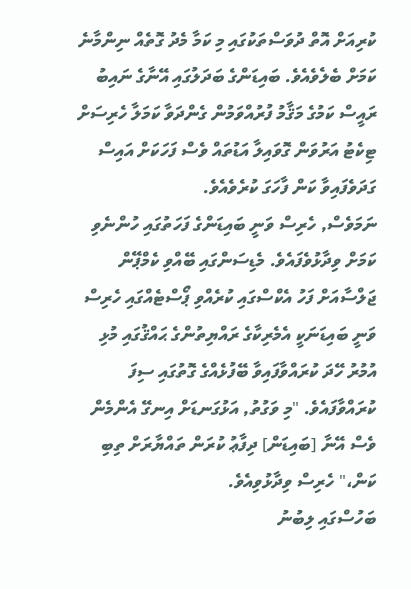ކުރިއަށް އޮތް ދުވަސްތަކުގައި މި ކަމާ މެދު ގޮތެއް ނިންމާނެ ކަމަށް ބެލެވެއެވެ. ބައިޑަންގެ ބަދަލުގައި އޭނާގެ ނައިބު ރައީސް ކަމުގެ މަޤާމު ފުރުއްވަމުން ގެންދަވާ ކަމަލާ ހެރިސަށް ޓިކެޓު އަރުވަން ގޮވައިލާ އަޑުތައް ވެސް ފަހަކަށް އައިސް ގަދަވެފައިވާ ކަން ފާހަގަ ކުރެވެއެވެ.
ނަމަވެސް, ހެރިސް ވަނީ ބައިޑަންގެ ފަހަތުގައި ހުންނެވި ކަމަށް ވިދާޅުވެފައެވެ. މެޑިސަންގައި ބޭއްވި ކެމްޕޭން ޖަލްސާއަށް ފަހު އެކްސްގައި ކުރެއްވި ޕޯސްޓެއްގައި ހެރިސް ވަނީ ބައިޑަނަކީ އެމެރިކާގެ ރައްޔިތުންގެ ޙައްޤުގައި މުޅި އުމުރު ހޭދަ ކުރައްވާފައިވާ ބޭފުޅެއްގެ ގޮތުގައި ސިފަ ކުރައްވާފައެވެ. "މި ވަގުތު, އަޅުގަނޑަށް އިނގޭ އެންމެން ވެސް އޭނާ [ބައިޑަން] ދިފާޢު ކުރަން ތައްޔާރަށް ތިބި ކަން،" ހެރިސް ވިދާޅުވިއެވެ.
ބަހުސްގައި ލިބުނު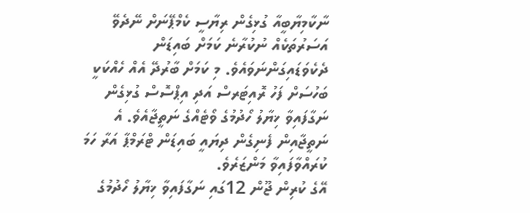ނާކާމިޔާބީއާ ގުޅިގެން ރިޔާސީ ކެމްޕޭނަށް ނޭދެވޭ އަސަރުތަކެއް ނުކުރާނެ ކަމަށް ބައިޑަން ދެކެވަޑައިގަންނަވައެވެ. މި ކަމަށް ބާރުދޭ އެއް ހެއްކަކީ ބަހުސަށް ފަހު ރޮއިޓަރސް އަދި އިޕްސޮސް ގުޅިގެން ނަގާފައިވާ ޚިޔާލު ހޯދުމުގެ ވޯޓެއްގެ ނަތީޖާއެވެ. އެ ނަތީޖާއިން ފެނިގެން ދިޔައީ ބައިޑަން ޓްރަމްޕާ އަރާ ހަމަ ކުރައްވާފައިވާ މަންޒަރެވެ.
އޭގެ ކުރިން ޖޫން 12ގައި ނަގާފައިވާ ޚިޔާލު ހޯދުމުގެ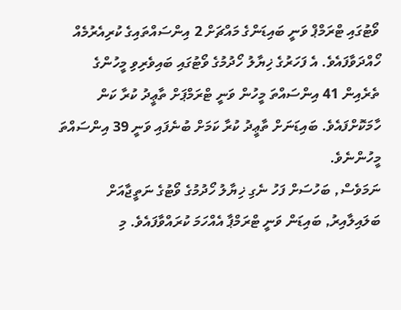ވޯޓުގައި ޓްރަމްޕް ވަނީ ބައިޑަންގެ މައްޗަށް 2 އިންސައްތައިގެ ކުރިއެރުމެއް ހޯއްދަވާފައެވެ. އެ ފަހަރުގެ ޚިޔާލު ހޯދުމުގެ ވޯޓުގައި ބައިވެރިވި މީހުންގެ ތެރެއިން 41 އިންސައްތަ މީހުން ވަނީ ޓްރަމްޕަށް ތާޢީދު ކުރާ ކަން ހާމަކޮށްފައެވެ. ބައިޑަނަށް ތާޢީދު ކުރާ ކަމަށް ބުނެފައި ވަނީ 39 އިންސައްތަ މީހުންނެވެ.
ނަމަވެސް, ބަހުސަށް ފަހު ނެގި ޚިޔާލު ހޯދުމުގެ ވޯޓުގެ ނަތީޖާއަށް ބަލައިލާއިރު, ބައިޑަން ވަނީ ޓްރަމްޕާ އެއްހަމަ ކުރައްވާފައެވެ. މި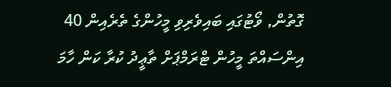ގޮތުން, ވޯޓުގައި ބައިވެރިވި މީހުންގެ ތެރެއިން 40 އިންސައްތަ މީހުން ޓްރަމްޕަށް ތާޢީދު ކުރާ ކަން ހާމަ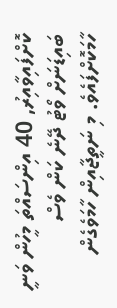ކޮށްފައިވާއިރު, 40 އިންސައްތަ މީހުން ވަނީ ބައިޑަނަށް ވޯޓު ދޭނެ ކަން ވެސް ހާމަކޮށްފައެވެ. މި ނަތީޖާއިން ހާމަވެގެން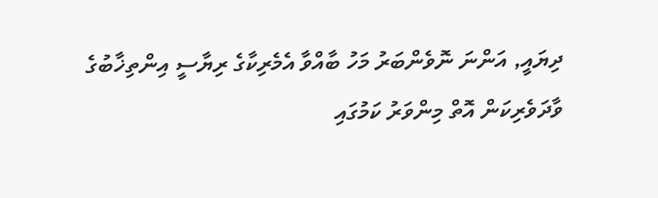ދިޔައީ, އަންނަ ނޮވެންބަރު މަހު ބާއްވާ އެމެރިކާގެ ރިޔާސީ އިންތިޚާބުގެ ވާދަވެރިކަން އޮތް މިންވަރު ކަމުގައި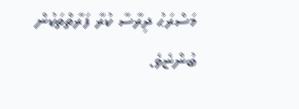މަސްރަޙު ދިރާސާ ކުރާ ފަރާތްތަކުން ބުންޏެވެ.